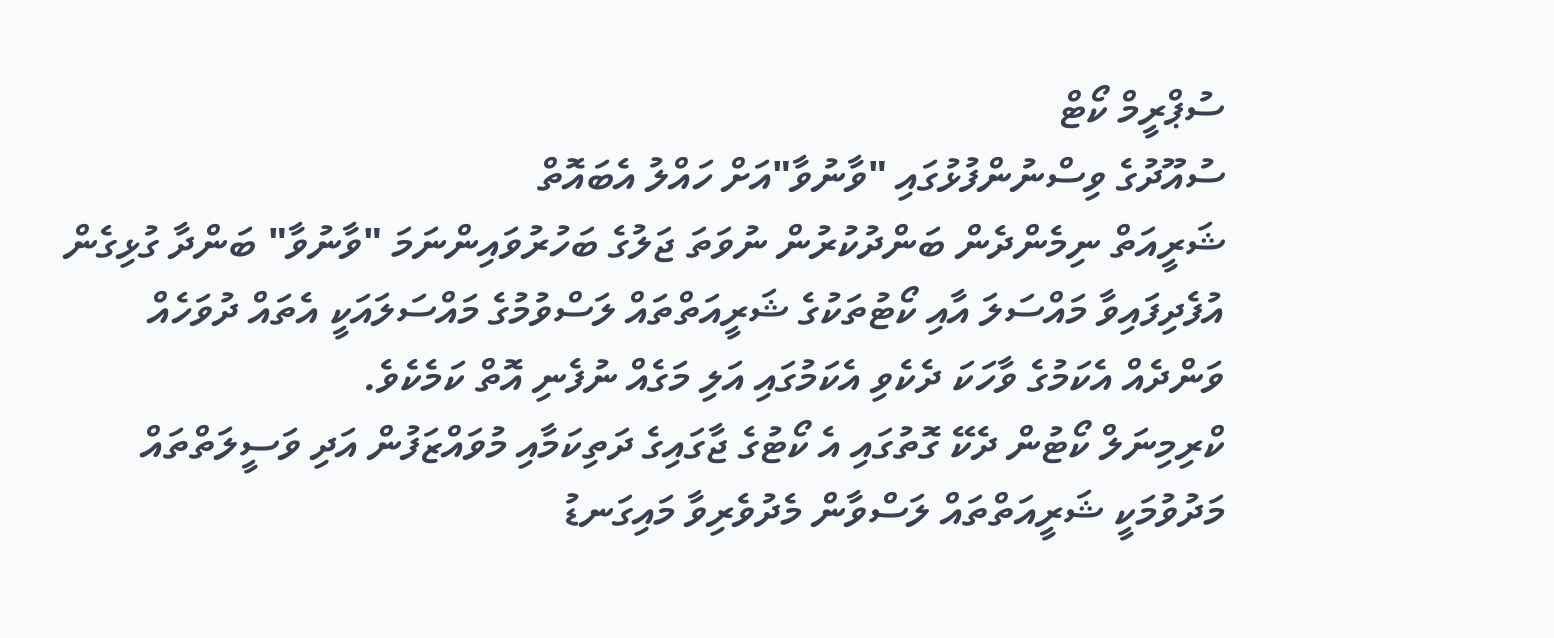ސުޕްރީމް ކޯޓް
ސުއޫދުގެ ވިސްނުންފުޅުގައި "ވާނުވާ"އަށް ހައްލު އެބައޮތް
ޝަރީއަތް ނިމެންދެން ބަންދުކުރުން ނުވަތަ ޖަލުގެ ބަހުރުވައިންނަމަ "ވާނުވާ" ބަންދާ ގުޅިގެން އުފެދިފައިވާ މައްސަލަ އާއި ކޯޓުތަކުގެ ޝަރީއަތްތައް ލަސްވުމުގެ މައްސަލައަކީ އެތައް ދުވަހެއް ވަންދެއް އެކަމުގެ ވާހަކަ ދެކެވި އެކަމުގައި އަލި މަގެއް ނުފެނި އޮތް ކަމެކެވެ.
ކްރިމިނަލް ކޯޓުން ދެކޭ ގޮތުގައި އެ ކޯޓުގެ ޖާގައިގެ ދަތިކަމާއި މުވައްޒަފުން އަދި ވަސީލަތްތައް މަދުވުމަކީ ޝަރީއަތްތައް ލަސްވާން މެދުވެރިވާ މައިގަނޑު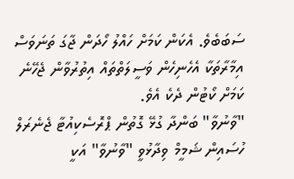ސަބަބެވެ. އެކަން ކަމަށް ހައްލު ހޯދަން ޖާގަ ތަނަވަސް އިމާރާތަކާ އެހެނިހެން ވަސީލަތްތައް އިތުރުވާން ޖެހޭނެ ކަމަށް ކޯޓުން ދެކެ އެވެ.
"ވާނުވާ" ބަންދާ ގުޅޭ ގޮތުން ޕްރޮސެކިއުޓާ ޖެނެރަލް ހުސައިން ޝަމީމް ވިދާޅުވީ "ވާނުވާ" އަކީ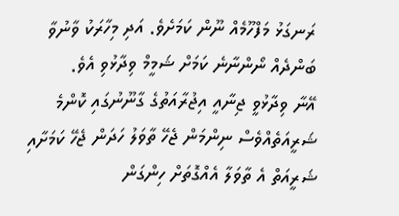ރަނގަޅު މަފްހޫމެއް ނޫން ކަމަށެވެ. އަދި މިހާރަކު ވާނުވާ ބަންދެއް ނޯންނާނެ ކަމަށް ޝަމީމް ވިދާޅުވި އެވެ.
އޭނާ ވިދާޅުވީ ޖިނާއީ އިޖުރާއަތުގެ ގާނޫނުގައި ކޮންމެ ޝަރީއަތެއްވެސް ނިންމަން ޖެހޭ ތާވަލު ހަދަން ޖެހޭ ކަމަށާއި ޝަރީއަތް އެ ތާވަލާ އެއްގޮތަށް ހިންގަން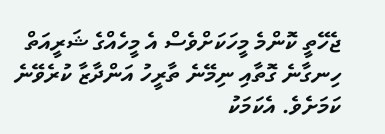ޖެހޭތީ ކޮންމެ މީހަކަށްވެސް އެ މީހެއްގެ ޝަރީއަތް ހިނގާނެ ގޮތާއި ނިމޭނެ ތާރީހު އަންދާޒާ ކުރެވޭނެ ކަމަށެވެ. އެކަމަކު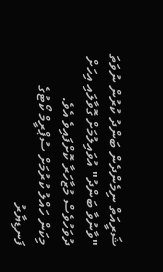ޝަރީއަތް ނިމެންދެން ބަންދު ކުރުން ނުވަތަ "ވާނުވާ ބަންދު" އުވައިލުމަށް ގޮވާލައި އިހަށް ދުވަހުވެސް މުޒާހަރާ ކޮށްފައިވެ އެވެ.
މިކަން ހައްލު ކުރުމަށް ސުޕްރީމް ކޯޓުގެ ފަނޑިޔާރު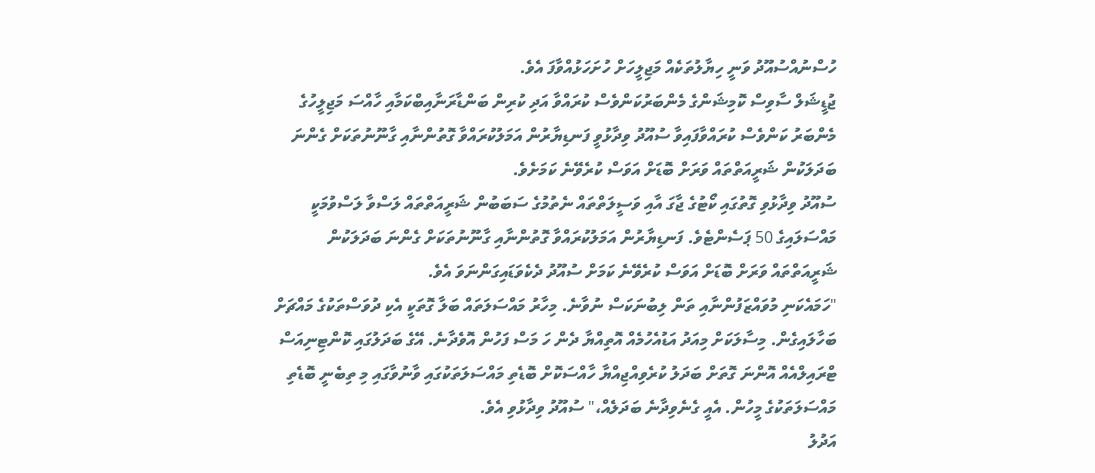ހުސްނުއްސުއޫދު ވަނީ ހިޔާލުތަކެއް މަޖިލީހަށް ހުށަހަޅުއްވާފަ އެވެ.
ޖުޑީޝަލް ސާވިސް ކޮމިޝަންގެ މެންބަރުކަންވެސް ކުރައްވާ އަދި ކުރިން ބަންޑާރަނާއިބްކަމާއި ހާއްސަ މަޖިލީހުގެ މެންބަރު ކަންވެސް ކުރައްވާފައިވާ ސުއޫދު ވިދާޅުވީ ފަނޑިޔާރުން އަމަލުކުރައްވާ ގޮތުންނާއި ގާނޫނުތަކަށް ގެންނަ ބަދަލަކުން ޝަރީއަތްތައް ވަރަށް ބޮޑަށް އަވަސް ކުރެވޭނެ ކަމަށެވެ.
ސުއޫދު ވިދާޅުވި ގޮތުގައި ކޯޓުގެ ޖާގަ އާއި ވަސީލަތްތައް ނެތުމުގެ ސަބަބުން ޝަރީއަތްތައް ލަސްވާ ލަސްވުމަކީ މައްސަލައިގެ 50 ޕަސެންޓެވެ. ފަނޑިޔާރުން އަމަލުކުރައްވާ ގޮތުންނާއި ގާނޫނުތަކަށް ގެންނަ ބަދަލަކުން ޝަރީއަތްތައް ވަރަށް ބޮޑަށް އަވަސް ކުރެވޭނެ ކަމަށް ސުއޫދު ދެކެވަޑައިގަންނަވަ އެވެ.
"ހަމައެކަނި މުވައްޒަފުންނާއި ތަން ލިބުނަކަސް ނުވާނެ. މިހާރު މައްސަލަތައް ބަލާ ގޮތަކީ އެކި ދުވަސްތަކުގެ މައްޗަށް ބަހާލައިގެން. މިސާލަކަށް މިއަދު އަޑުއެހުމެއް އޮތިއްޔާ ދެން ހަ މަސް ފަހުން އޮވެދާނެ. އޭގެ ބަދަލުގައި ކޮންޓިނިއަސް ޓްރައިލްއެއް އޮންނަ ގޮތަށް ބަދަލު ކުރެވިއްޖިއްޔާ ހާއްސަކޮށް ބޮޑެތި މައްސަލަތަކުގައި ވާނުވާގައި މި ތިބެނީ ބޮޑެތި މައްސަލަތަކުގެ މީހުން. އެއީ ގެނެވިދާނެ ބަދަލެއް،" ސުއޫދު ވިދާޅުވި އެވެ.
އަދުލު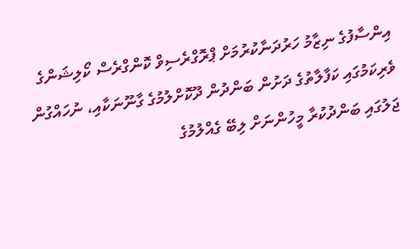އިންސާފުގެ ނިޒާމު ހަރުދަނާކުރުމަށް ޕްރޮގްރެސިވް ކޮންގްރެސް ކޯލިޝަންގެ ވެރިކަމުގައި ކަފާލާތުގެ ދަށުން ބަންދުން ދޫކޮށްލުމުގެ ގާނޫނަކާއި، ނުހައްގުން ޖަލުގައި ބަންދުކުރާ މީހުންނަށް ލިބޭ ގެއްލުމުގެ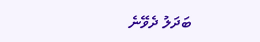ބަދަލު ދެވޭނެ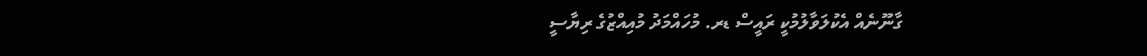ގާނޫނެއް އެކުލަވާލުމުކީ ރައީސް ޑރ. މުހައްމަދު މުއިއްޒުގެ ރިޔާސީ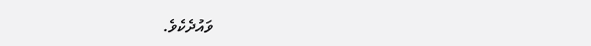ވައުދެކެވެ.